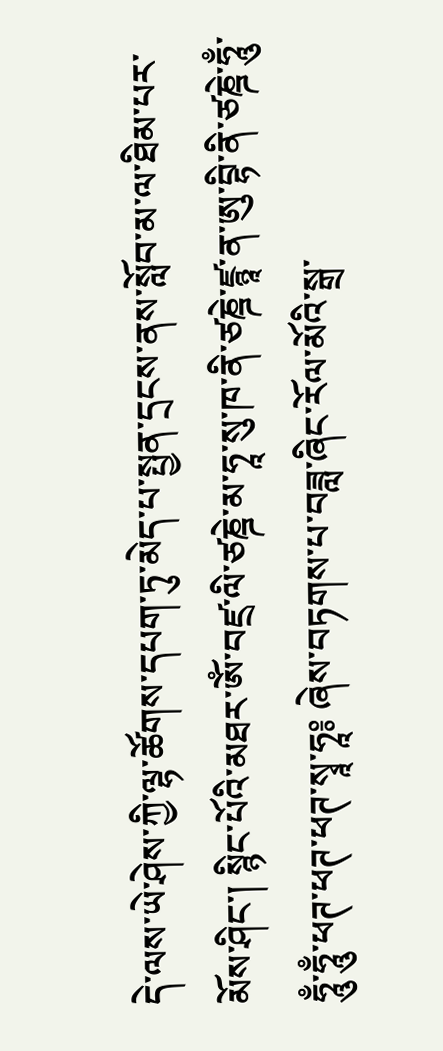དེ་ལས་ཡེ་ཤེས་ཀྱི་ལྷ་ཚོགས་དཔག་ཏུ་མེད་པ་སྤྱན་དྲངས་ནས་སློབ་མ་ལ་ཐིམ་པར་མོས་ཤིང་། སྙིང་པོའི་མཐར་ཨོཾ་བཛྲ་ལི་ཙཎྜེ་མ་ཧཱ་སུ་ཁ་ནི་ཙཎྜེ་ཛྙཱ་ན་ཨུ་བྷི་ནི་ཙཎྜེ་ཧཱུྃ་ཧཱུྃ་ཧཱུྃ་ཕཊ་ཕཊ་ཕཊ་སྭཱ་ཧཱ༔ ཞེས་བཏགས་པ་བཟླ་ཞིང་རོལ་མོའི་སྒྲ་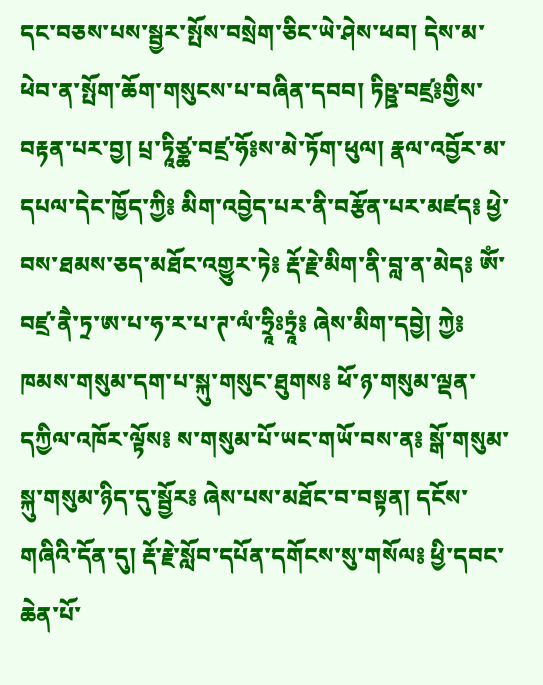དང་བཅས་པས་སྦྱར་སྤོས་བསྲེག་ཅིང་ཡེ་ཤེས་ཕབ། དེས་མ་ཕེབ་ན་སྤོག་ཆོག་གསུངས་པ་བཞིན་དབབ། ཏིཥྛ་བཛྲ༔གྱིས་བརྟན་པར་བྱ། པྲ་ཏཱིཙྪ་བཛྲ་ཧོ༔ས་མེ་ཏོག་ཕུལ། རྣལ་འབྱོར་མ་དཔལ་དེང་ཁྱོད་ཀྱི༔ མིག་འབྱེད་པར་ནི་བརྩོན་པར་མཛད༔ ཕྱེ་བས་ཐམས་ཅད་མཐོང་འགྱུར་ཏེ༔ རྡོ་རྗེ་མིག་ནི་བླ་ན་མེད༔ ཨོཾ་བཛྲ་ནཻ་ཏྲ་ཨ་པ་ཧ་ར་པ་ཊ་ལཾ་ཧྲཱིཿཏྲཱཾ༔ ཞེས་མིག་དབྱེ། ཀྱེ༔ ཁམས་གསུམ་དག་པ་སྐུ་གསུང་ཐུགས༔ ཕོ་ཉ་གསུམ་ལྡན་དཀྱིལ་འཁོར་ལྟོས༔ ས་གསུམ་པོ་ཡང་གཡོ་བས་ན༔ སྒོ་གསུམ་སྐུ་གསུམ་ཉིད་དུ་སྦྱོར༔ ཞེས་པས་མཐོང་བ་བསྟན། དངོས་གཞིའི་དོན་དུ། རྡོ་རྗེ་སློབ་དཔོན་དགོངས་སུ་གསོལ༔ ཕྱི་དབང་ཆེན་པོ་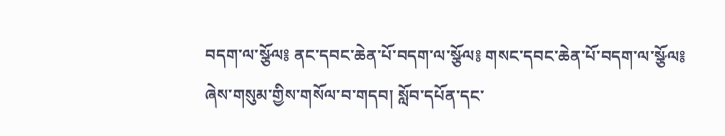བདག་ལ་སྩོལ༔ ནང་དབང་ཆེན་པོ་བདག་ལ་སྩོལ༔ གསང་དབང་ཆེན་པོ་བདག་ལ་སྩོལ༔ ཞེས་གསུམ་གྱིས་གསོལ་བ་གདབ། སློབ་དཔོན་དང་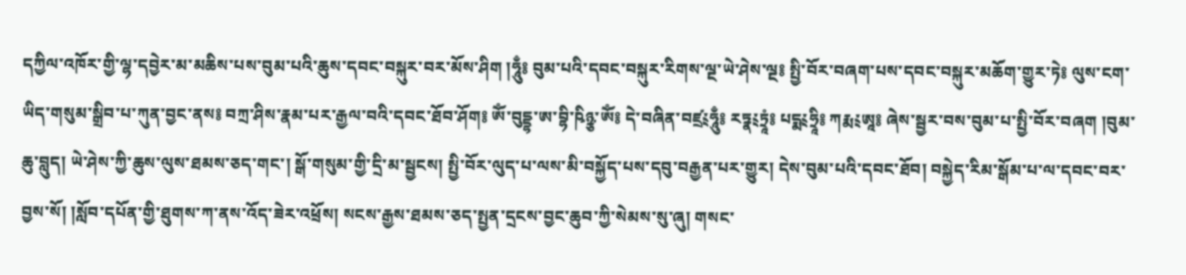དཀྱིལ་འཁོར་གྱི་ལྷ་དབྱེར་མ་མཆིས་པས་བུམ་པའི་ཆུས་དབང་བསྐུར་བར་མོས་ཤིག །ཧཱུྃ༔ བུམ་པའི་དབང་བསྐུར་རིགས་ལྔ་ཡེ་ཤེས་ལྔ༔ སྤྱི་བོར་བཞག་པས་དབང་བསྐུར་མཆོག་གྱུར་ཏེ༔ ལུས་ངག་ཡིད་གསུམ་སྒྲིབ་པ་ཀུན་བྱང་ནས༔ བཀྲ་ཤིས་རྣམ་པར་རྒྱལ་བའི་དབང་ཐོབ་ཤོག༔ ཨོཾ་བུདྡྷ་ཨ་བྷི་ཥིཉྩ་ཨོཾ༔ དེ་བཞིན་བཛྲ༴ཧཱུྃ༔ རཏྣ༴ཏྲཱཾ༔ པདྨ༴ཧྲཱི༔ ཀརྨ༴ཨཱ༔ ཞེས་སྦྱར་བས་བུམ་པ་སྤྱི་བོར་བཞག །བུམ་ཆུ་བླུད། ཡེ་ཤེས་ཀྱི་ཆུས་ལུས་ཐམས་ཅད་གང་། སྒོ་གསུམ་གྱི་དྲི་མ་སྦྱངས། སྤྱི་བོར་ལུད་པ་ལས་མི་བསྐྱོད་པས་དབུ་བརྒྱན་པར་གྱུར། དེས་བུམ་པའི་དབང་ཐོབ། བསྐྱེད་རིམ་སྒོམ་པ་ལ་དབང་བར་བྱས་སོ། །སློབ་དཔོན་གྱི་ཐུགས་ཀ་ནས་འོད་ཟེར་འཕྲོས། སངས་རྒྱས་ཐམས་ཅད་སྤྱན་དྲངས་བྱང་ཆུབ་ཀྱི་སེམས་སུ་ཞུ། གསང་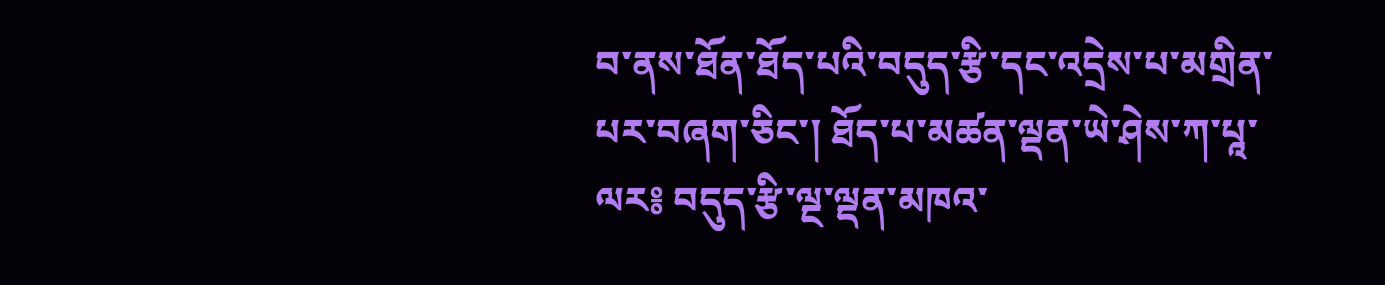བ་ནས་ཐོན་ཐོད་པའི་བདུད་རྩི་དང་འདྲེས་པ་མགྲིན་པར་བཞག་ཅིང་། ཐོད་པ་མཚན་ལྡན་ཡེ་ཤེས་ཀ་པཱ་ལར༔ བདུད་རྩི་ལྔ་ལྡན་མཁའ་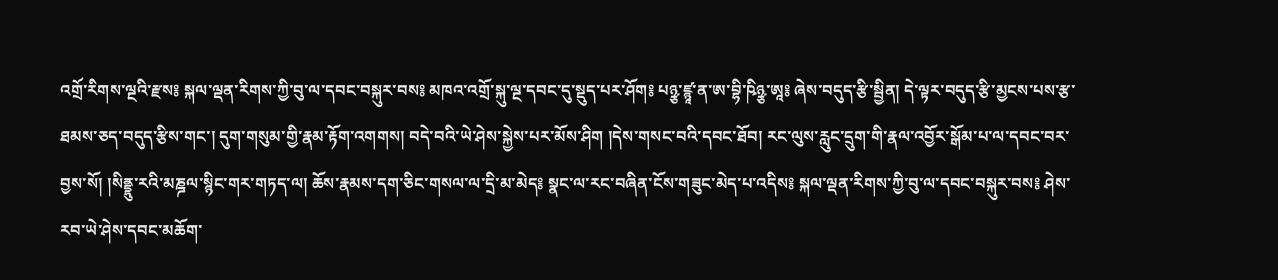འགྲོ་རིགས་ལྔའི་རྫས༔ སྐལ་ལྡན་རིགས་ཀྱི་བུ་ལ་དབང་བསྐུར་བས༔ མཁའ་འགྲོ་སྐུ་ལྔ་དབང་དུ་སྡུད་པར་ཤོག༔ པཉྩ་ཛྙཱ་ན་ཨ་བྷི་ཥིཉྩ་ཨཱ༔ ཞེས་བདུད་རྩི་སྦྱིན། དེ་ལྟར་བདུད་རྩི་མྱངས་པས་རྩ་ཐམས་ཅད་བདུད་རྩིས་གང་། དུག་གསུམ་གྱི་རྣམ་རྟོག་འགགས། བདེ་བའི་ཡེ་ཤེས་སྐྱེས་པར་མོས་ཤིག །དེས་གསང་བའི་དབང་ཐོབ། རང་ལུས་རླུང་དྲུག་གི་རྣལ་འབྱོར་སྒོམ་པ་ལ་དབང་བར་བྱས་སོ། །སིནྡྷུ་རའི་མཎྜལ་སྙིང་གར་གཏད་ལ། ཆོས་རྣམས་དག་ཅིང་གསལ་ལ་དྲི་མ་མེད༔ སྣང་ལ་རང་བཞིན་ངོས་གཟུང་མེད་པ་འདིས༔ སྐལ་ལྡན་རིགས་ཀྱི་བུ་ལ་དབང་བསྐུར་བས༔ ཤེས་རབ་ཡེ་ཤེས་དབང་མཆོག་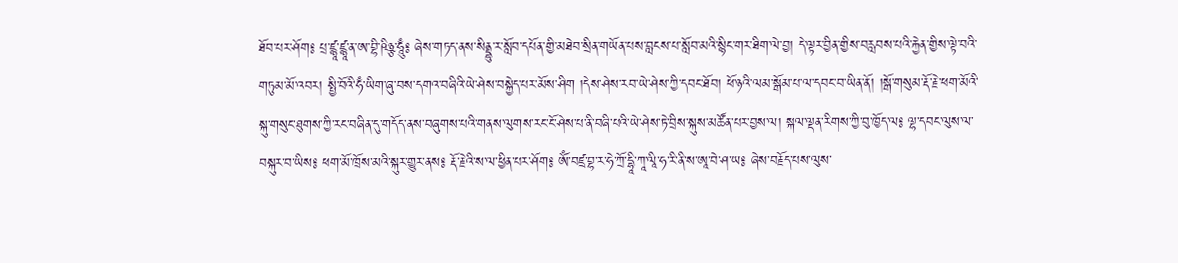ཐོབ་པར་ཤོག༔ པྲ་ཛྙཱ་ཛྙཱ་ན་ཨ་བྷི་ཥིཉྩ་ཧཱུྃ༔ ཞེས་གཏད་ནས་སིནྡྷུ་ར་སློབ་དཔོན་གྱི་མཐེབ་སྲིན་གཡོན་པས་བླངས་པ་སློབ་མའི་སྙིང་གར་ཐིག་ལེ་བྱ། དེ་ལྟར་བྱིན་གྱིས་བརླབས་པའི་རྐྱེན་གྱིས་ལྟེ་བའི་གཏུམ་མོ་འབར། སྤྱི་བོའི་ཧྃ་ཡིག་ཞུ་བས་དགའ་བཞིའི་ཡེ་ཤེས་བསྐྱེད་པར་མོས་ཤིག །དེས་ཤེས་རབ་ཡེ་ཤེས་ཀྱི་དབང་ཐོབ། ཕོ་ཉའི་ལམ་སྒོམ་པ་ལ་དབང་བ་ཡིན་ནོ། །སྒོ་གསུམ་རྡོ་རྗེ་ཕག་མོའི་སྐུ་གསུང་ཐུགས་ཀྱི་རང་བཞིན་དུ་གདོད་ནས་བཞུགས་པའི་གནས་ལུགས་རང་ངོ་ཤེས་པ་ནི་བཞི་པའི་ཡེ་ཤེས་ཏེ་བྲིས་སྐུས་མཚོན་པར་བྱས་ལ། སྐལ་ལྡན་རིགས་ཀྱི་བུ་ཁྱོད་ལ༔ ལྷ་དབང་ལུས་ལ་བསྐུར་བ་ཡིས༔ ཕག་མོ་ཁྲོས་མའི་སྐུར་གྱུར་ནས༔ རྡོ་རྗེའི་ས་ལ་ཕྱིན་པར་ཤོག༔ ཨོཾ་བཛྲ་བྷ་ར་ཧེ་ཀྲོ་དྷཱི་ཀཱ་ལཱི་ཧ་རི་ནི་ས་ཨཱ་བེ་ཤ་ཡ༔ ཞེས་བརྗོད་པས་ལུས་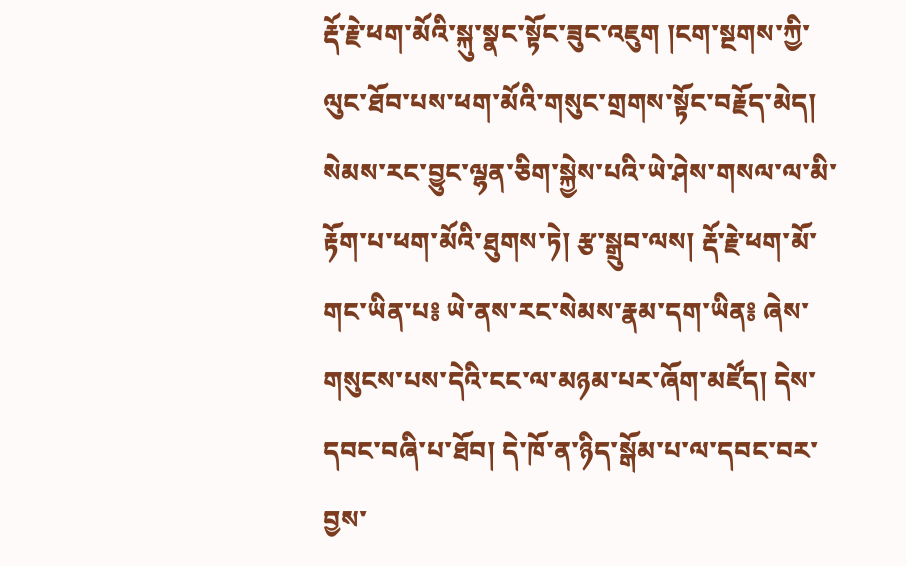རྡོ་རྗེ་ཕག་མོའི་སྐུ་སྣང་སྟོང་ཟུང་འཇུག །ངག་སྔགས་ཀྱི་ལུང་ཐོབ་པས་ཕག་མོའི་གསུང་གྲགས་སྟོང་བརྗོད་མེད། སེམས་རང་བྱུང་ལྷན་ཅིག་སྐྱེས་པའི་ཡེ་ཤེས་གསལ་ལ་མི་རྟོག་པ་ཕག་མོའི་ཐུགས་ཏེ། རྩ་སྒྲུབ་ལས། རྡོ་རྗེ་ཕག་མོ་གང་ཡིན་པ༔ ཡེ་ནས་རང་སེམས་རྣམ་དག་ཡིན༔ ཞེས་གསུངས་པས་དེའི་ངང་ལ་མཉམ་པར་ཞོག་མཛོད། དེས་དབང་བཞི་པ་ཐོབ། དེ་ཁོ་ན་ཉིད་སྒོམ་པ་ལ་དབང་བར་བྱས་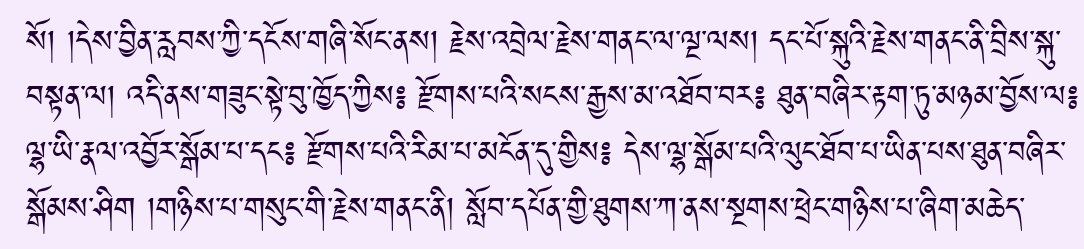སོ། །དེས་བྱིན་རླབས་ཀྱི་དངོས་གཞི་སོང་ནས། རྗེས་འབྲེལ་རྗེས་གནང་ལ་ལྔ་ལས། དང་པོ་སྐུའི་རྗེས་གནང་ནི་བྲིས་སྐུ་བསྟན་ལ། འདི་ནས་གཟུང་སྟེ་བུ་ཁྱོད་ཀྱིས༔ རྫོགས་པའི་སངས་རྒྱས་མ་འཐོབ་བར༔ ཐུན་བཞིར་རྟག་ཏུ་མཉམ་བྱོས་ལ༔ ལྷ་ཡི་རྣལ་འབྱོར་སྒོམ་པ་དང༔ རྫོགས་པའི་རིམ་པ་མངོན་དུ་གྱིས༔ དེས་ལྷ་སྒོམ་པའི་ལུང་ཐོབ་པ་ཡིན་པས་ཐུན་བཞིར་སྒོམས་ཤིག །གཉིས་པ་གསུང་གི་རྗེས་གནང་ནི། སློབ་དཔོན་གྱི་ཐུགས་ཀ་ནས་སྔགས་ཕྲེང་གཉིས་པ་ཞིག་མཆེད་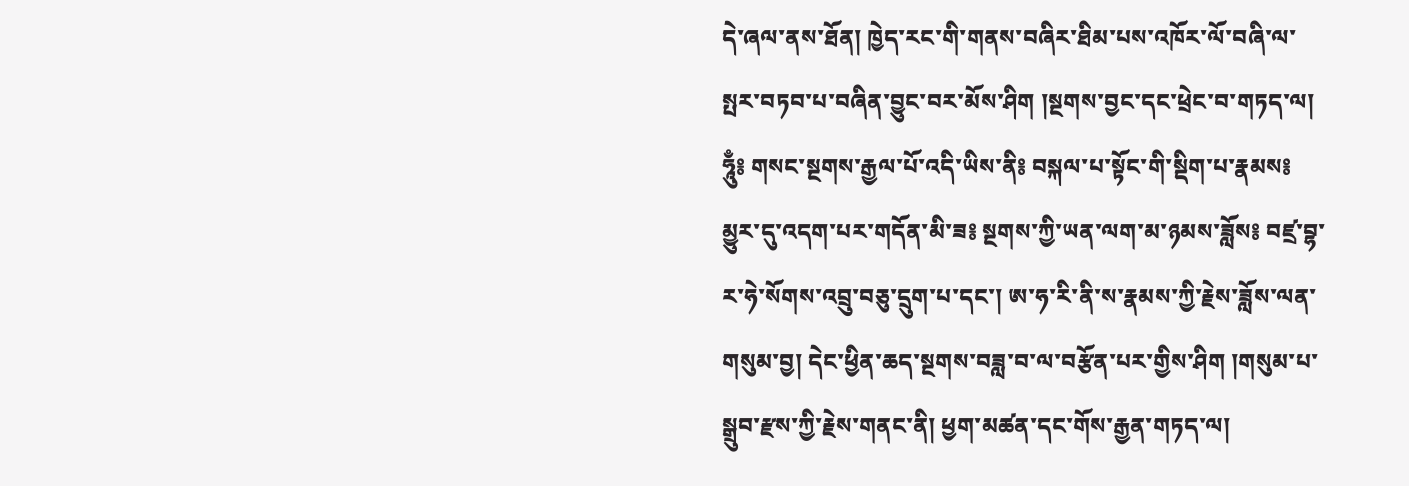དེ་ཞལ་ནས་ཐོན། ཁྱེད་རང་གི་གནས་བཞིར་ཐིམ་པས་འཁོར་ལོ་བཞི་ལ་སྤར་བཏབ་པ་བཞིན་བྱུང་བར་མོས་ཤིག །སྔགས་བྱང་དང་ཕྲེང་བ་གཏད་ལ། ཧཱུྃ༔ གསང་སྔགས་རྒྱལ་པོ་འདི་ཡིས་ནི༔ བསྐལ་པ་སྟོང་གི་སྡིག་པ་རྣམས༔ མྱུར་དུ་འདག་པར་གདོན་མི་ཟ༔ སྔགས་ཀྱི་ཡན་ལག་མ་ཉམས་ཟློས༔ བཛྲ་བྷ་ར་ཧེ་སོགས་འབྲུ་བཅུ་དྲུག་པ་དང་། ཨ་ཧ་རི་ནི་ས་རྣམས་ཀྱི་རྗེས་ཟློས་ལན་གསུམ་བྱ། དེང་ཕྱིན་ཆད་སྔགས་བཟླ་བ་ལ་བརྩོན་པར་གྱིས་ཤིག །གསུམ་པ་སྒྲུབ་རྫས་ཀྱི་རྗེས་གནང་ནི། ཕྱག་མཚན་དང་གོས་རྒྱན་གཏད་ལ།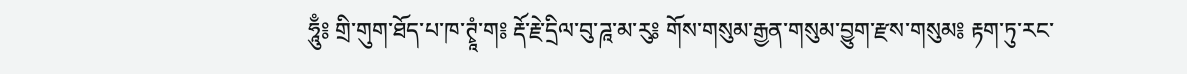ཧཱུྃ༔ གྲི་གུག་ཐོད་པ་ཁ་ཊྭཱཾ་ག༔ རྡོ་རྗེ་དྲིལ་བུ་ཌཱ་མ་རུ༔ གོས་གསུམ་རྒྱན་གསུམ་བྱུག་རྫས་གསུམ༔ རྟག་ཏུ་རང་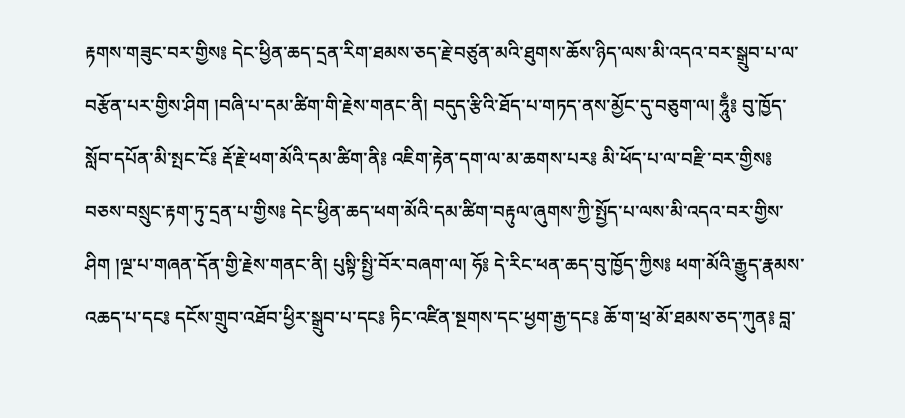རྟགས་གཟུང་བར་གྱིས༔ དེང་ཕྱིན་ཆད་དྲན་རིག་ཐམས་ཅད་རྗེ་བཙུན་མའི་ཐུགས་ཆོས་ཉིད་ལས་མི་འདའ་བར་སྒྲུབ་པ་ལ་བརྩོན་པར་གྱིས་ཤིག །བཞི་པ་དམ་ཚིག་གི་རྗེས་གནང་ནི། བདུད་རྩིའི་ཐོད་པ་གཏད་ནས་མྱོང་དུ་བཅུག་ལ། ཧཱུྃ༔ བུ་ཁྱོད་སློབ་དཔོན་མི་སྤང་ངོ༔ རྡོ་རྗེ་ཕག་མོའི་དམ་ཚིག་ནི༔ འཇིག་རྟེན་དག་ལ་མ་ཆགས་པར༔ མི་ཕོད་པ་ལ་བརྫི་བར་གྱིས༔ བཅས་བསྲུང་རྟག་ཏུ་དྲན་པ་གྱིས༔ དེང་ཕྱིན་ཆད་ཕག་མོའི་དམ་ཚིག་བརྟུལ་ཞུགས་ཀྱི་སྤྱོད་པ་ལས་མི་འདའ་བར་གྱིས་ཤིག །ལྔ་པ་གཞན་དོན་གྱི་རྗེས་གནང་ནི། པུསྟི་སྤྱི་བོར་བཞག་ལ། ཧོ༔ དེ་རིང་ཕན་ཆད་བུ་ཁྱོད་ཀྱིས༔ ཕག་མོའི་རྒྱུད་རྣམས་འཆད་པ་དང༔ དངོས་གྲུབ་འཐོབ་ཕྱིར་སྒྲུབ་པ་དང༔ ཏིང་འཛིན་སྔགས་དང་ཕྱག་རྒྱ་དང༔ ཆོ་ག་ཕྲ་མོ་ཐམས་ཅད་ཀུན༔ བླ་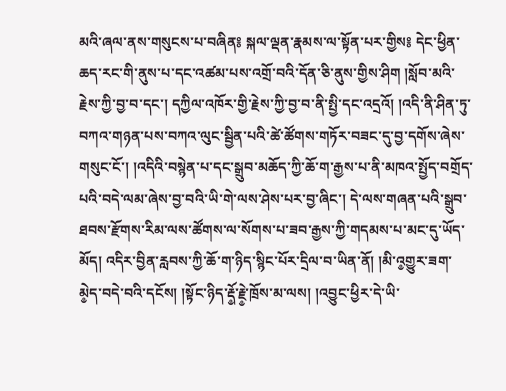མའི་ཞལ་ནས་གསུངས་པ་བཞིན༔ སྐལ་ལྡན་རྣམས་ལ་སྟོན་པར་གྱིས༔ དེང་ཕྱིན་ཆད་རང་གི་ནུས་པ་དང་འཚམ་པས་འགྲོ་བའི་དོན་ཅི་ནུས་གྱིས་ཤིག །སློབ་མའི་རྗེས་ཀྱི་བྱ་བ་དང་། དཀྱིལ་འཁོར་གྱི་རྗེས་ཀྱི་བྱ་བ་ནི་སྤྱི་དང་འདྲའོ། །འདི་ནི་ཤིན་ཏུ་བཀའ་གཉན་པས་བཀའ་ལུང་སྦྱིན་པའི་ཚེ་ཚོགས་གཏོར་བཟང་དུ་བྱ་དགོས་ཞེས་གསུང་ངོ་། །འདིའི་བསྙེན་པ་དང་སྒྲུབ་མཆོད་ཀྱི་ཆོ་ག་རྒྱས་པ་ནི་མཁའ་སྤྱོད་བགྲོད་པའི་བདེ་ལམ་ཞེས་བྱ་བའི་ཡི་གེ་ལས་ཤེས་པར་བྱ་ཞིང་། དེ་ལས་གཞན་པའི་སྒྲུབ་ཐབས་རྫོགས་རིམ་ལས་ཚོགས་ལ་སོགས་པ་ཟབ་རྒྱས་ཀྱི་གདམས་པ་མང་དུ་ཡོད་མོད། འདིར་བྱིན་རླབས་ཀྱི་ཆོ་ག་ཉིད་སྙིང་པོར་དྲིལ་བ་ཡིན་ནོ། །མི་འ༵གྱུར་ཟག་མེ༵ད་བདེ་བའི་དངོས། །སྟོང་ཉིད་རྡོ༵་རྗེ༵་ཁྲོས་མ་ལས། །འབྱུང་ཕྱིར་དེ་ཡི་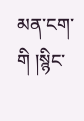མན་ངག་གི །སྙིང་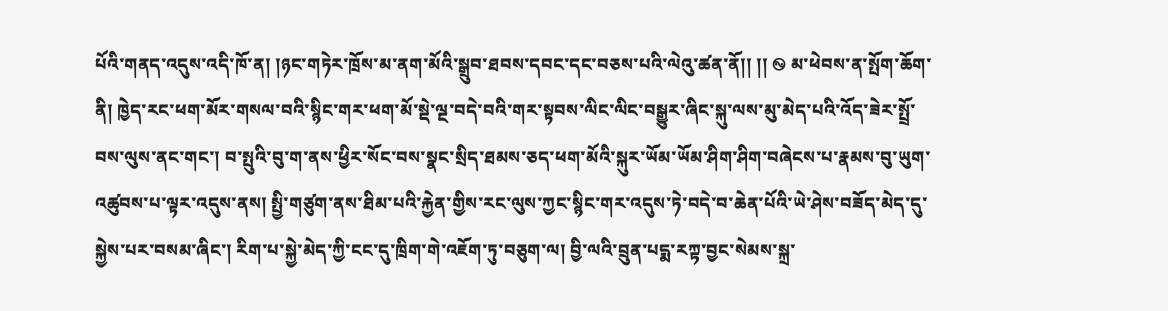པོའི་གནད་འདུས་འདི་ཁོ་ན། །ཉང་གཏེར་ཁྲོས་མ་ནག་མོའི་སྒྲུབ་ཐབས་དབང་དང་བཅས་པའི་ལེའུ་ཚན་ནོ།། །། ࿊ མ་ཕེབས་ན་སྤོག་ཆོག་ནི། ཁྱེད་རང་ཕག་མོར་གསལ་བའི་སྙིང་གར་ཕག་མོ་སྡེ་ལྔ་བདེ་བའི་གར་སྟབས་ལིང་ལིང་བསྒྱུར་ཞིང་སྐུ་ལས་མུ་མེད་པའི་འོད་ཟེར་སྤྲོ་བས་ལུས་ནང་གང་། བ་སྤུའི་བུ་ག་ནས་ཕྱིར་སོང་བས་སྣང་སྲིད་ཐམས་ཅད་ཕག་མོའི་སྐུར་ཡོམ་ཡོམ་ཤིག་ཤིག་བཞེངས་པ་རྣམས་བུ་ཡུག་འཚུབས་པ་ལྟར་འདུས་ནས། སྤྱི་གཙུག་ནས་ཐིམ་པའི་རྐྱེན་གྱིས་རང་ལུས་ཀྱང་སྙིང་གར་འདུས་ཏེ་བདེ་བ་ཆེན་པོའི་ཡེ་ཤེས་བཟོད་མེད་དུ་སྐྱེས་པར་བསམ་ཞིང་། རིག་པ་སྐྱེ་མེད་ཀྱི་ངང་དུ་ཁྲིག་གེ་འཇོག་ཏུ་བཅུག་ལ། བྱི་ལའི་བྲུན་པདྨ་རཀྟ་བྱང་སེམས་སྐྲ་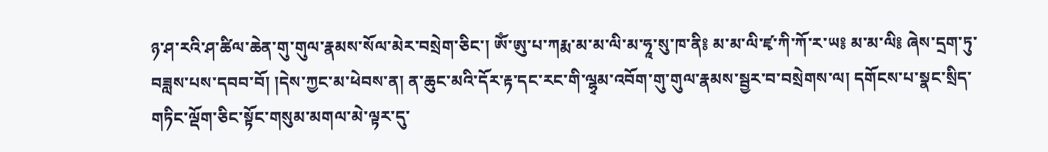ཉ་ཤ་རའི་ཤ་ཚིལ་ཆེན་གུ་གུལ་རྣམས་སོལ་མེར་བསྲེག་ཅིང་། ཨོཾ་ཨུ་པ་ཀརྨ་མ་མ་ལི་མ་ཧཱ་སུ་ཁ་ནི༔ མ་མ་ལི་ཛྭ་ཀི་ཀོ་ར་ཡ༔ མ་མ་ལི༔ ཞེས་དྲག་ཏུ་བཟླས་པས་དབབ་བོ། །དེས་ཀྱང་མ་ཕེབས་ན། ན་ཆུང་མའི་དོར་རྟ་དང་རང་གི་ལྷྭམ་འབོག་གུ་གུལ་རྣམས་སྦྱར་བ་བསྲེགས་ལ། དགོངས་པ་སྣང་སྲིད་གཏིང་ལྡོག་ཅིང་སྟོང་གསུམ་མགལ་མེ་ལྟར་དུ་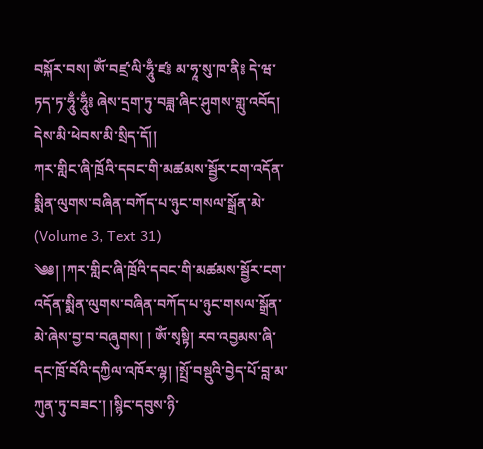བསྐོར་བས། ཨོཾ་བཛྲ་ལི་ཧཱུྃ་ཛ༔ མ་ཧཱ་སུ་ཁ་ནི༔ དེ་ཝ་ཏད་ཏ་ཧཱུྃ་ཧཱུྃ༔ ཞེས་དྲག་ཏུ་བཟླ་ཞིང་ཤུགས་གླུ་འབོད། དེས་མི་ཕེབས་མི་སྲིད་དོ།།
ཀར་གླིང་ཞི་ཁྲོའི་དབང་གི་མཚམས་སྦྱོར་ངག་འདོན་སྨིན་ལུགས་བཞིན་བཀོད་པ་ཉུང་གསལ་སྒྲོན་མེ་ (Volume 3, Text 31)
༄༅། །ཀར་གླིང་ཞི་ཁྲོའི་དབང་གི་མཚམས་སྦྱོར་ངག་འདོན་སྨིན་ལུགས་བཞིན་བཀོད་པ་ཉུང་གསལ་སྒྲོན་མེ་ཞེས་བྱ་བ་བཞུགས། ། ཨོཾ་སྭསྟི། རབ་འབྱམས་ཞི་དང་ཁྲོ་བོའི་དཀྱིལ་འཁོར་ལྷ། །སྤྲོ་བསྡུའི་བྱེད་པོ་བླ་མ་ཀུན་ཏུ་བཟང་། །སྙིང་དབུས་ཉི་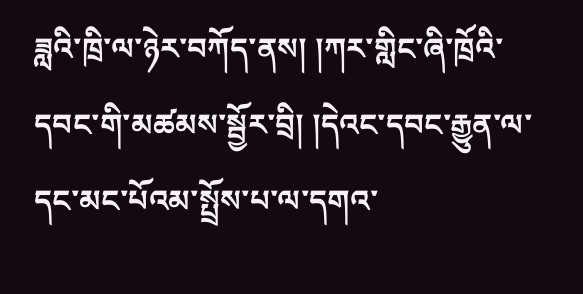ཟླའི་ཁྲི་ལ་ཉེར་བཀོད་ནས། །ཀར་གླིང་ཞི་ཁྲོའི་དབང་གི་མཚམས་སྦྱོར་བྲི། །དེའང་དབང་རྒྱུན་ལ་དང་མང་པོའམ་སྤྲོས་པ་ལ་དགའ་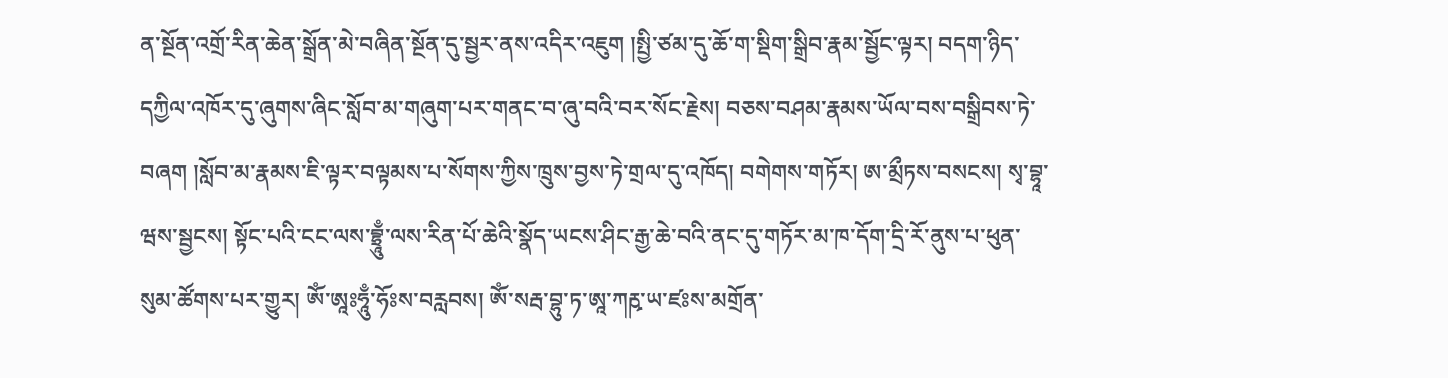ན་སྔོན་འགྲོ་རིན་ཆེན་སྒྲོན་མེ་བཞིན་སྔོན་དུ་སྦྱར་ནས་འདིར་འཇུག །སྤྱི་ཙམ་དུ་ཆོ་ག་སྡིག་སྒྲིབ་རྣམ་སྦྱོང་ལྟར། བདག་ཉིད་དཀྱིལ་འཁོར་དུ་ཞུགས་ཞིང་སློབ་མ་གཞུག་པར་གནང་བ་ཞུ་བའི་བར་སོང་རྗེས། བཅས་བཤམ་རྣམས་ཡོལ་བས་བསྒྲིབས་ཏེ་བཞག །སློབ་མ་རྣམས་ཇི་ལྟར་བལྟམས་པ་སོགས་ཀྱིས་ཁྲུས་བྱས་ཏེ་གྲལ་དུ་འཁོད། བགེགས་གཏོར། ཨ་མྲྀཏས་བསངས། སྭ་བྷཱ་ཝས་སྦྱངས། སྟོང་པའི་ངང་ལས་བྷྲཱུྃ་ལས་རིན་པོ་ཆེའི་སྣོད་ཡངས་ཤིང་རྒྱ་ཆེ་བའི་ནང་དུ་གཏོར་མ་ཁ་དོག་དྲི་རོ་ནུས་པ་ཕུན་སུམ་ཚོགས་པར་གྱུར། ཨོཾ་ཨཱཿཧཱུྃ་ཧོཿས་བརླབས། ཨོཾ་སརྦ་བྷུ་ཏ་ཨཱ་ཀརྵ་ཡ་ཛཿས་མགྲོན་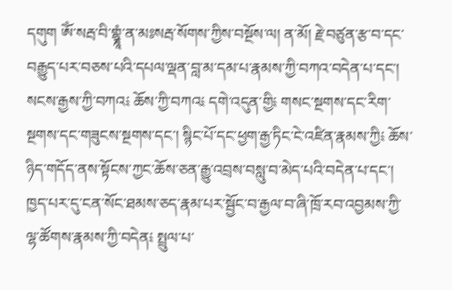དགུག ཨོཾ་སརྦ་བི་གྷྣཱཾ་ན་མཿསརྦ་སོགས་ཀྱིས་བསྔོས་ལ། ན་མོ། རྗེ་བཙུན་རྩ་བ་དང་བརྒྱུད་པར་བཅས་པའི་དཔལ་ལྡན་བླ་མ་དམ་པ་རྣམས་ཀྱི་བཀའ་བདེན་པ་དང་། སངས་རྒྱས་ཀྱི་བཀའ༴ ཆོས་ཀྱི་བཀའ༴ དགེ་འདུན་གྱི༴ གསང་སྔགས་དང་རིག་སྔགས་དང་གཟུངས་སྔགས་དང་། སྙིང་པོ་དང་ཕྱག་རྒྱ་ཏིང་ངེ་འཛིན་རྣམས་ཀྱི༴ ཆོས་ཉིད་གདོད་ནས་སྟོངས་ཀྱང་ཆོས་ཅན་རྒྱུ་འབྲས་བསླུ་བ་མེད་པའི་བདེན་པ་དང་། ཁྱད་པར་དུ་ངན་སོང་ཐམས་ཅད་རྣམ་པར་སྦྱོང་བ་རྒྱལ་བ་ཞི་ཁྲོ་རབ་འབྱམས་ཀྱི་ལྷ་ཚོགས་རྣམས་ཀྱི་བདེན༴ སྤྲུལ་པ་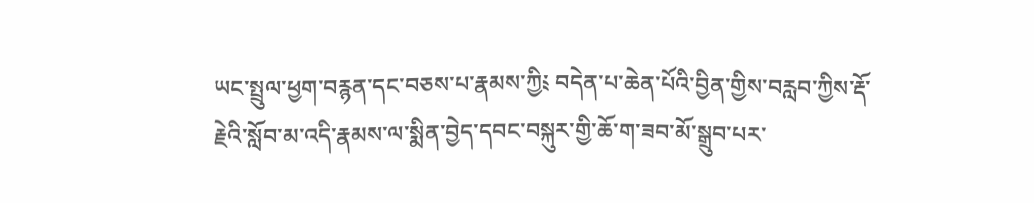ཡང་སྤྲུལ་ཕྱག་བརྙན་དང་བཅས་པ་རྣམས་ཀྱི༴ བདེན་པ་ཆེན་པོའི་བྱིན་གྱིས་བརླབ་ཀྱིས་རྡོ་རྗེའི་སློབ་མ་འདི་རྣམས་ལ་སྨིན་བྱེད་དབང་བསྐུར་གྱི་ཆོ་ག་ཟབ་མོ་སྒྲུབ་པར་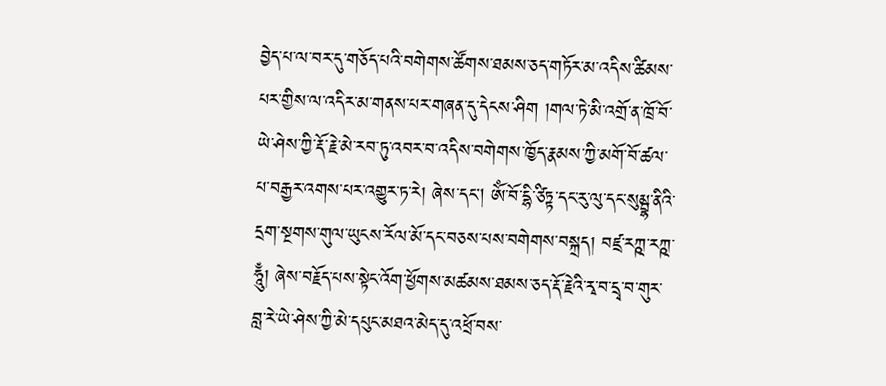བྱེད་པ་ལ་བར་དུ་གཅོད་པའི་བགེགས་ཚོགས་ཐམས་ཅད་གཏོར་མ་འདིས་ཚིམས་པར་གྱིས་ལ་འདིར་མ་གནས་པར་གཞན་དུ་དེངས་ཤིག །གལ་ཏེ་མི་འགྲོ་ན་ཁྲོ་བོ་ཡེ་ཤེས་ཀྱི་རྡོ་རྗེ་མེ་རབ་ཏུ་འབར་བ་འདིས་བགེགས་ཁྱོད་རྣམས་ཀྱི་མགོ་བོ་ཚལ་པ་བརྒྱར་འགས་པར་འགྱུར་ཏ་རེ། ཞེས་དང། ཨོཾ་བོ་དྷི་ཙིཏྟ་དང་རུ་ལུ་དང་སུམྦྷ་ནིའི་དྲག་སྔགས་གུལ་ཡུངས་རོལ་མོ་དང་བཅས་པས་བགེགས་བསྐྲད། བཛྲ་རཀྵ་རཀྵ་ཧཱུྃ། ཞེས་བརྗོད་པས་སྟེང་འོག་ཕྱོགས་མཚམས་ཐམས་ཅད་རྡོ་རྗེའི་རྭ་བ་དྲྭ་བ་གུར་བླ་རེ་ཡེ་ཤེས་ཀྱི་མེ་དཔུང་མཐའ་མེད་དུ་འཕྲོ་བས་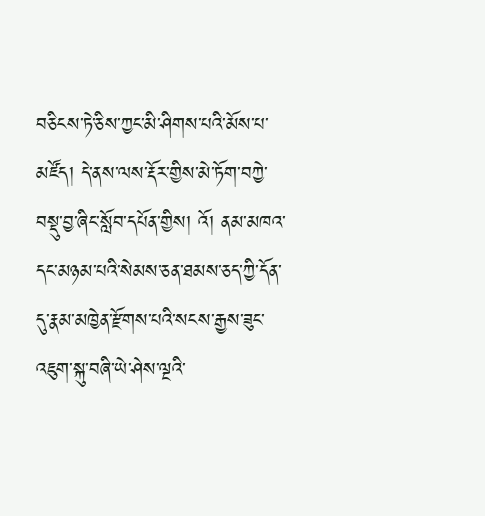བཅིངས་ཏེ་ཅིས་ཀྱང་མི་ཤིགས་པའི་མོས་པ་མཛོད། དེ་ནས་ལས་རྡོར་གྱིས་མེ་ཏོག་བཀྱེ་བསྡུ་བྱ་ཞིང་སློབ་དཔོན་གྱིས། འོ། ནམ་མཁའ་དང་མཉམ་པའི་སེམས་ཅན་ཐམས་ཅད་ཀྱི་དོན་དུ་རྣམ་མཁྱེན་རྫོགས་པའི་སངས་རྒྱས་ཟུང་འཇུག་སྐུ་བཞི་ཡེ་ཤེས་ལྔའི་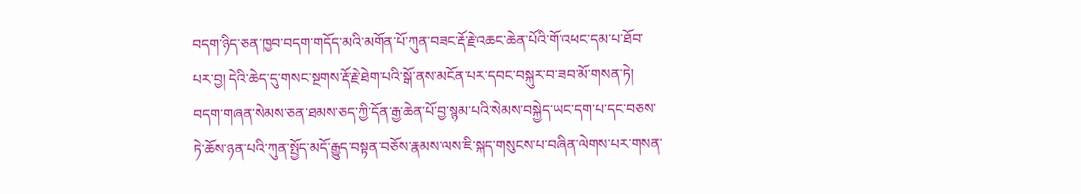བདག་ཉིད་ཅན་ཁྱབ་བདག་གདོད་མའི་མགོན་པོ་ཀུན་བཟང་རྡོ་རྗེ་འཆང་ཆེན་པོའི་གོ་འཕང་དམ་པ་ཐོབ་པར་བྱ། དེའི་ཆེད་དུ་གསང་སྔགས་རྡོ་རྗེ་ཐེག་པའི་སྒོ་ནས་མངོན་པར་དབང་བསྐུར་བ་ཟབ་མོ་གསན་ཏེ། བདག་གཞན་སེམས་ཅན་ཐམས་ཅད་ཀྱི་དོན་རྒྱ་ཆེན་པོ་བྱ་སྙམ་པའི་སེམས་བསྐྱེད་ཡང་དག་པ་དང་བཅས་ཏེ་ཆོས་ཉན་པའི་ཀུན་སྤྱོད་མདོ་རྒྱུད་བསྟན་བཅོས་རྣམས་ལས་ཇི་སྐད་གསུངས་པ་བཞིན་ལེགས་པར་གསན་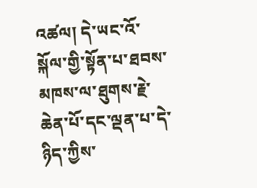འཚལ། དེ་ཡང་འོ་སྐོལ་གྱི་སྟོན་པ་ཐབས་མཁས་ལ་ཐུགས་རྗེ་ཆེན་པོ་དང་ལྡན་པ་དེ་ཉིད་ཀྱིས་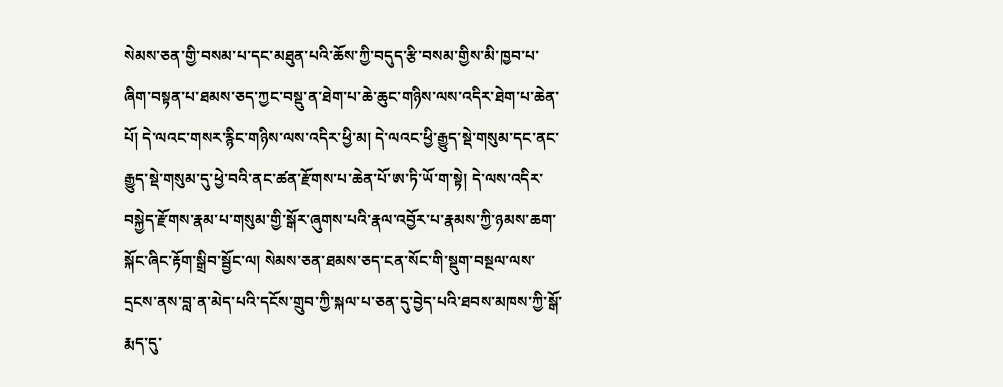སེམས་ཅན་གྱི་བསམ་པ་དང་མཐུན་པའི་ཆོས་ཀྱི་བདུད་རྩི་བསམ་གྱིས་མི་ཁྱབ་པ་ཞིག་བསྟན་པ་ཐམས་ཅད་ཀྱང་བསྡུ་ན་ཐེག་པ་ཆེ་ཆུང་གཉིས་ལས་འདིར་ཐེག་པ་ཆེན་པོ། དེ་ལའང་གསར་རྙིང་གཉིས་ལས་འདིར་ཕྱི་མ། དེ་ལའང་ཕྱི་རྒྱུད་སྡེ་གསུམ་དང་ནང་རྒྱུད་སྡེ་གསུམ་དུ་ཕྱེ་བའི་ནང་ཚན་རྫོགས་པ་ཆེན་པོ་ཨ་ཏི་ཡོ་ག་སྟེ། དེ་ལས་འདིར་བསྐྱེད་རྫོགས་རྣམ་པ་གསུམ་གྱི་སྒོར་ཞུགས་པའི་རྣལ་འབྱོར་པ་རྣམས་ཀྱི་ཉམས་ཆག་སྐོང་ཞིང་རྟོག་སྒྲིབ་སྦྱོང་ལ། སེམས་ཅན་ཐམས་ཅད་ངན་སོང་གི་སྡུག་བསྔལ་ལས་དྲངས་ནས་བླ་ན་མེད་པའི་དངོས་གྲུབ་ཀྱི་སྐལ་པ་ཅན་དུ་བྱེད་པའི་ཐབས་མཁས་ཀྱི་སྒོ་རྨད་དུ་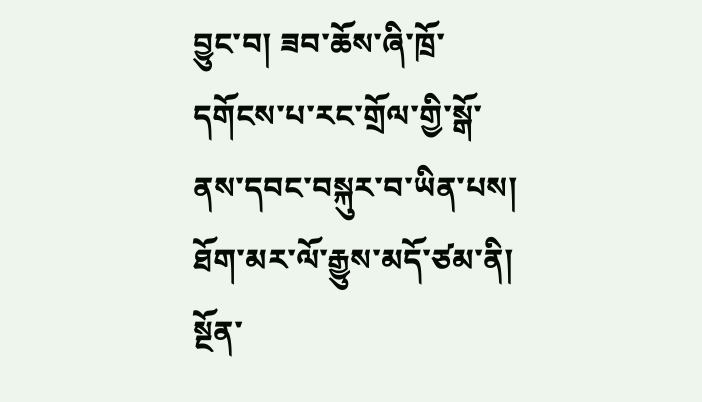བྱུང་བ། ཟབ་ཆོས་ཞི་ཁྲོ་དགོངས་པ་རང་གྲོལ་གྱི་སྒོ་ནས་དབང་བསྐུར་བ་ཡིན་པས། ཐོག་མར་ལོ་རྒྱུས་མདོ་ཙམ་ནི། སྔོན་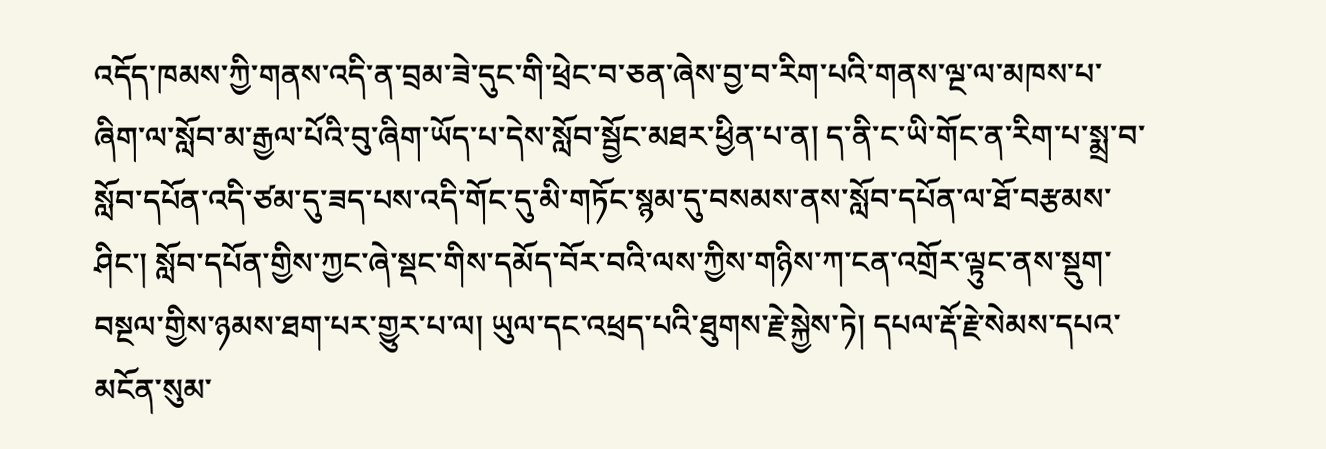འདོད་ཁམས་ཀྱི་གནས་འདི་ན་བྲམ་ཟེ་དུང་གི་ཕྲེང་བ་ཅན་ཞེས་བྱ་བ་རིག་པའི་གནས་ལྔ་ལ་མཁས་པ་ཞིག་ལ་སློབ་མ་རྒྱལ་པོའི་བུ་ཞིག་ཡོད་པ་དེས་སློབ་སྦྱོང་མཐར་ཕྱིན་པ་ན། ད་ནི་ང་ཡི་གོང་ན་རིག་པ་སྨྲ་བ་སློབ་དཔོན་འདི་ཙམ་དུ་ཟད་པས་འདི་གོང་དུ་མི་གཏོང་སྙམ་དུ་བསམས་ནས་སློབ་དཔོན་ལ་ཐོ་བརྩམས་ཤིང་། སློབ་དཔོན་གྱིས་ཀྱང་ཞེ་སྡང་གིས་དམོད་བོར་བའི་ལས་ཀྱིས་གཉིས་ཀ་ངན་འགྲོར་ལྟུང་ནས་སྡུག་བསྔལ་གྱིས་ཉམས་ཐག་པར་གྱུར་པ་ལ། ཡུལ་དང་འཕྲད་པའི་ཐུགས་རྗེ་སྐྱེས་ཏེ། དཔལ་རྡོ་རྗེ་སེམས་དཔའ་མངོན་སུམ་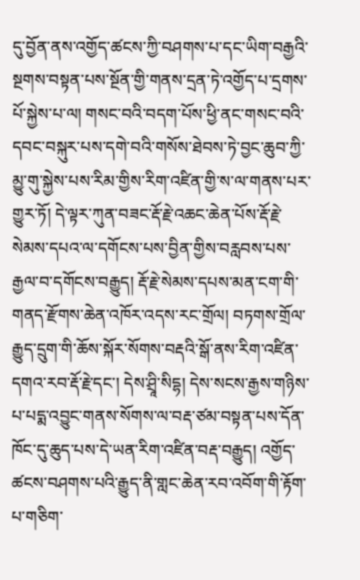དུ་བྱོན་ནས་འགྱོད་ཚངས་ཀྱི་བཤགས་པ་དང་ཡིག་བརྒྱའི་སྔགས་བསྟན་པས་སྔོན་གྱི་གནས་དྲན་ཏེ་འགྱོད་པ་དྲགས་པོ་སྐྱེས་པ་ལ། གསང་བའི་བདག་པོས་ཕྱི་ནང་གསང་བའི་དབང་བསྐུར་པས་དགེ་བའི་གསོས་ཐེབས་ཏེ་བྱང་ཆུབ་ཀྱི་མྱུ་གུ་སྐྱེས་པས་རིམ་གྱིས་རིག་འཛིན་གྱི་ས་ལ་གནས་པར་གྱུར་ཏོ། དེ་ལྟར་ཀུན་བཟང་རྡོ་རྗེ་འཆང་ཆེན་པོས་རྡོ་རྗེ་སེམས་དཔའ་ལ་དགོངས་པས་བྱིན་གྱིས་བརླབས་པས་རྒྱལ་བ་དགོངས་བརྒྱུད། རྡོ་རྗེ་སེམས་དཔས་མན་ངག་གི་གནད་རྫོགས་ཆེན་འཁོར་འདས་རང་གྲོལ། བཏགས་གྲོལ་རྒྱུད་དྲུག་གི་ཆོས་སྐོར་སོགས་བརྡའི་སྒོ་ནས་རིག་འཛིན་དགའ་རབ་རྡོ་རྗེ་དང་། དེས་ཤྲཱི་སིདྷ། དེས་སངས་རྒྱས་གཉིས་པ་པདྨ་འབྱུང་གནས་སོགས་ལ་བརྡ་ཙམ་བསྟན་པས་དོན་ཁོང་དུ་ཆུད་པས་དེ་ཡན་རིག་འཛིན་བརྡ་བརྒྱུད། འགྱོད་ཚངས་བཤགས་པའི་རྒྱུད་ནི་གླང་ཆེན་རབ་འབོག་གི་རྟོག་པ་གཅིག་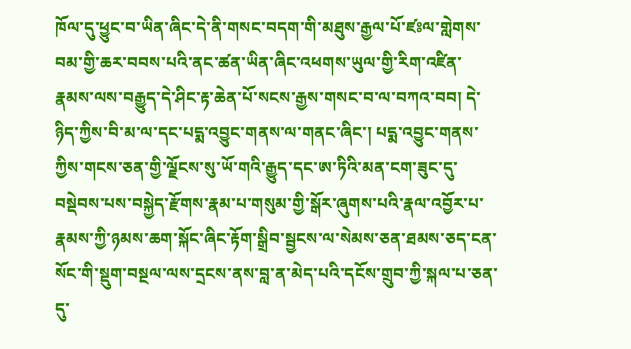ཁོལ་དུ་ཕྱུང་བ་ཡིན་ཞིང་དེ་ནི་གསང་བདག་གི་མཐུས་རྒྱལ་པོ་ཛཿལ་གླེགས་བམ་གྱི་ཆར་བབས་པའི་ནང་ཚན་ཡིན་ཞིང་འཕགས་ཡུལ་གྱི་རིག་འཛིན་རྣམས་ལས་བརྒྱུད་དེ་ཤིང་རྟ་ཆེན་པོ་སངས་རྒྱས་གསང་བ་ལ་བཀའ་བབ། དེ་ཉིད་ཀྱིས་བི་མ་ལ་དང་པདྨ་འབྱུང་གནས་ལ་གནང་ཞིང་། པདྨ་འབྱུང་གནས་ཀྱིས་གངས་ཅན་གྱི་ལྗོངས་སུ་ཡོ་གའི་རྒྱུད་དང་ཨ་ཏིའི་མན་ངག་ཟུང་དུ་བསྡེབས་པས་བསྐྱེད་རྫོགས་རྣམ་པ་གསུམ་གྱི་སྒོར་ཞུགས་པའི་རྣལ་འབྱོར་པ་རྣམས་ཀྱི་ཉམས་ཆག་སྐོང་ཞིང་རྟོག་སྒྲིབ་སྦྱངས་ལ་སེམས་ཅན་ཐམས་ཅད་ངན་སོང་གི་སྡུག་བསྔལ་ལས་དྲངས་ནས་བླ་ན་མེད་པའི་དངོས་གྲུབ་ཀྱི་སྐལ་པ་ཅན་དུ་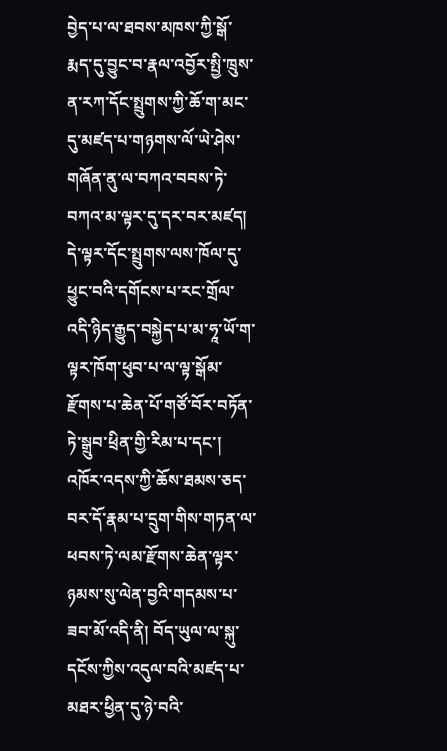བྱེད་པ་ལ་ཐབས་མཁས་ཀྱི་སྒོ་རྨད་དུ་བྱུང་བ་རྣལ་འབྱོར་སྤྱི་ཁྲུས་ན་རཀ་དོང་སྤྲུགས་ཀྱི་ཆོ་ག་མང་དུ་མཛད་པ་གཉགས་ལོ་ཡེ་ཤེས་གཞོན་ནུ་ལ་བཀའ་བབས་ཏེ་བཀའ་མ་ལྟར་དུ་དར་བར་མཛད། དེ་ལྟར་དོང་སྤྲུགས་ལས་ཁོལ་དུ་ཕྱུང་བའི་དགོངས་པ་རང་གྲོལ་འདི་ཉིད་རྒྱུད་བསྐྱེད་པ་མ་ཧཱ་ཡོ་ག་ལྟར་ཁོག་ཕུབ་པ་ལ་ལྟ་སྒོམ་རྫོགས་པ་ཆེན་པོ་གཙོ་བོར་བཏོན་ཏེ་སྒྲུབ་ཕྲིན་གྱི་རིམ་པ་དང་། འཁོར་འདས་ཀྱི་ཆོས་ཐམས་ཅད་བར་དོ་རྣམ་པ་དྲུག་གིས་གཏན་ལ་ཕབས་ཏེ་ལམ་རྫོགས་ཆེན་ལྟར་ཉམས་སུ་ལེན་བྱའི་གདམས་པ་ཟབ་མོ་འདི་ནི། བོད་ཡུལ་ལ་སྐུ་དངོས་ཀྱིས་འདུལ་བའི་མཛད་པ་མཐར་ཕྱིན་དུ་ཉེ་བའི་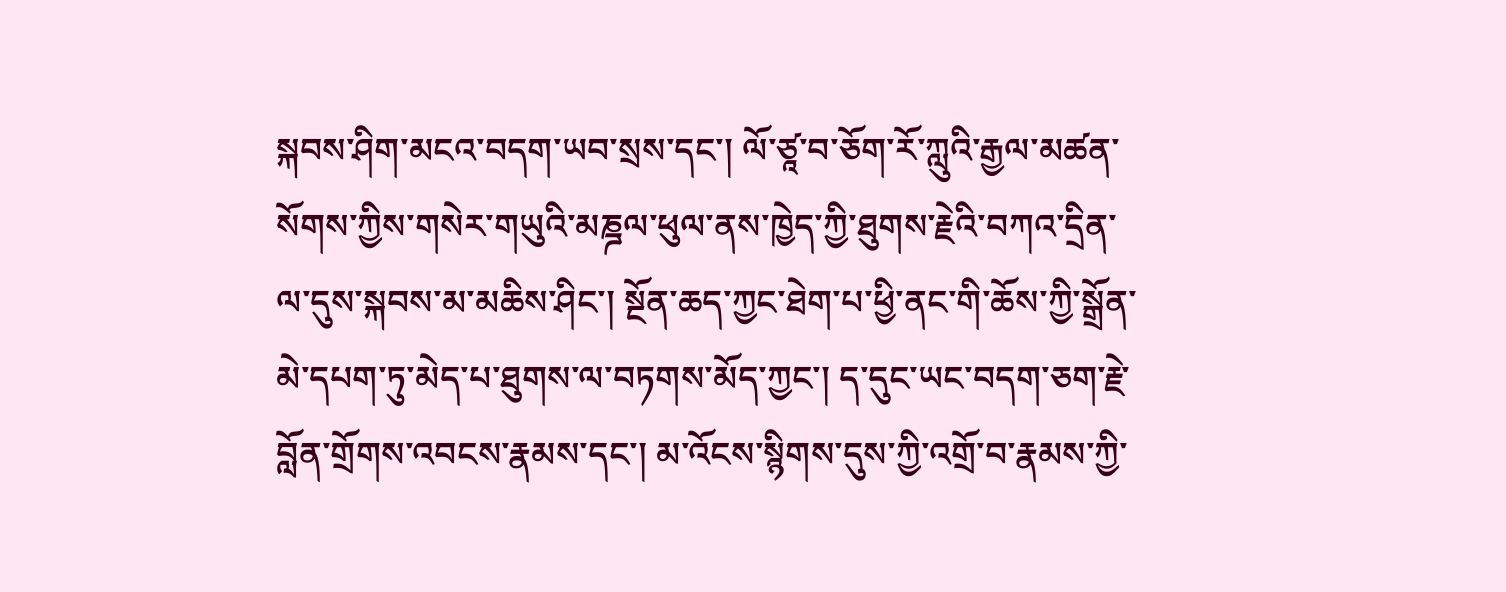སྐབས་ཤིག་མངའ་བདག་ཡབ་སྲས་དང་། ལོ་ཙཱ་བ་ཅོག་རོ་ཀླུའི་རྒྱལ་མཚན་སོགས་ཀྱིས་གསེར་གཡུའི་མཎྜལ་ཕུལ་ནས་ཁྱེད་ཀྱི་ཐུགས་རྗེའི་བཀའ་དྲིན་ལ་དུས་སྐབས་མ་མཆིས་ཤིང་། སྔོན་ཆད་ཀྱང་ཐེག་པ་ཕྱི་ནང་གི་ཆོས་ཀྱི་སྒྲོན་མེ་དཔག་ཏུ་མེད་པ་ཐུགས་ལ་བཏགས་མོད་ཀྱང་། ད་དུང་ཡང་བདག་ཅག་རྗེ་བློན་གྲོགས་འབངས་རྣམས་དང་། མ་འོངས་སྙིགས་དུས་ཀྱི་འགྲོ་བ་རྣམས་ཀྱི་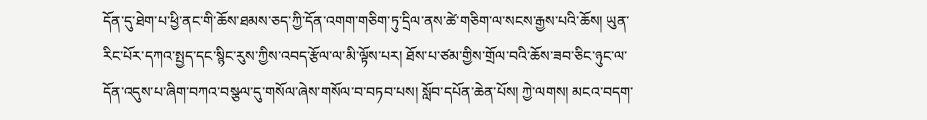དོན་དུ་ཐེག་པ་ཕྱི་ནང་གི་ཆོས་ཐམས་ཅད་ཀྱི་དོན་འགག་གཅིག་ཏུ་དྲིལ་ནས་ཚེ་གཅིག་ལ་སངས་རྒྱས་པའི་ཆོས། ཡུན་རིང་པོར་དཀའ་སྤྱད་དང་སྙིང་རུས་ཀྱིས་འབད་རྩོལ་ལ་མི་ལྟོས་པར། ཐོས་པ་ཙམ་གྱིས་གྲོལ་བའི་ཆོས་ཟབ་ཅིང་ཉུང་ལ་དོན་འདུས་པ་ཞིག་བཀའ་བསྩལ་དུ་གསོལ་ཞེས་གསོལ་བ་བཏབ་པས། སློབ་དཔོན་ཆེན་པོས། ཀྱེ་ལགས། མངའ་བདག་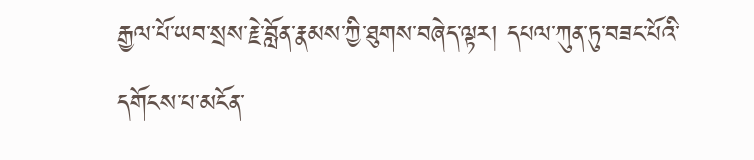རྒྱལ་པོ་ཡབ་སྲས་རྗེ་བློན་རྣམས་ཀྱི་ཐུགས་བཞེད་ལྟར། དཔལ་ཀུན་ཏུ་བཟང་པོའི་དགོངས་པ་མངོན་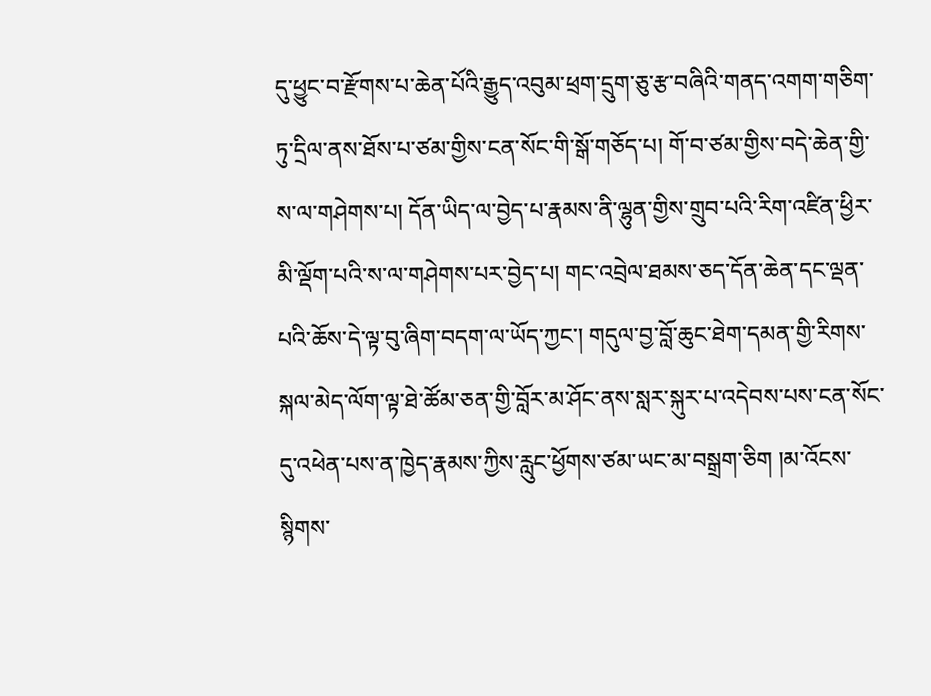དུ་ཕྱུང་བ་རྫོགས་པ་ཆེན་པོའི་རྒྱུད་འབུམ་ཕྲག་དྲུག་ཅུ་རྩ་བཞིའི་གནད་འགག་གཅིག་ཏུ་དྲིལ་ནས་ཐོས་པ་ཙམ་གྱིས་ངན་སོང་གི་སྒོ་གཅོད་པ། གོ་བ་ཙམ་གྱིས་བདེ་ཆེན་གྱི་ས་ལ་གཤེགས་པ། དོན་ཡིད་ལ་བྱེད་པ་རྣམས་ནི་ལྷུན་གྱིས་གྲུབ་པའི་རིག་འཛིན་ཕྱིར་མི་ལྡོག་པའི་ས་ལ་གཤེགས་པར་བྱེད་པ། གང་འབྲེལ་ཐམས་ཅད་དོན་ཆེན་དང་ལྡན་པའི་ཆོས་དེ་ལྟ་བུ་ཞིག་བདག་ལ་ཡོད་ཀྱང་། གདུལ་བྱ་བློ་ཆུང་ཐེག་དམན་གྱི་རིགས་སྐལ་མེད་ལོག་ལྟ་ཐེ་ཚོམ་ཅན་གྱི་བློར་མ་ཤོང་ནས་སླར་སྐུར་པ་འདེབས་པས་ངན་སོང་དུ་འཕེན་པས་ན་ཁྱེད་རྣམས་ཀྱིས་རླུང་ཕྱོགས་ཙམ་ཡང་མ་བསྒྲག་ཅིག །མ་འོངས་སྙིགས་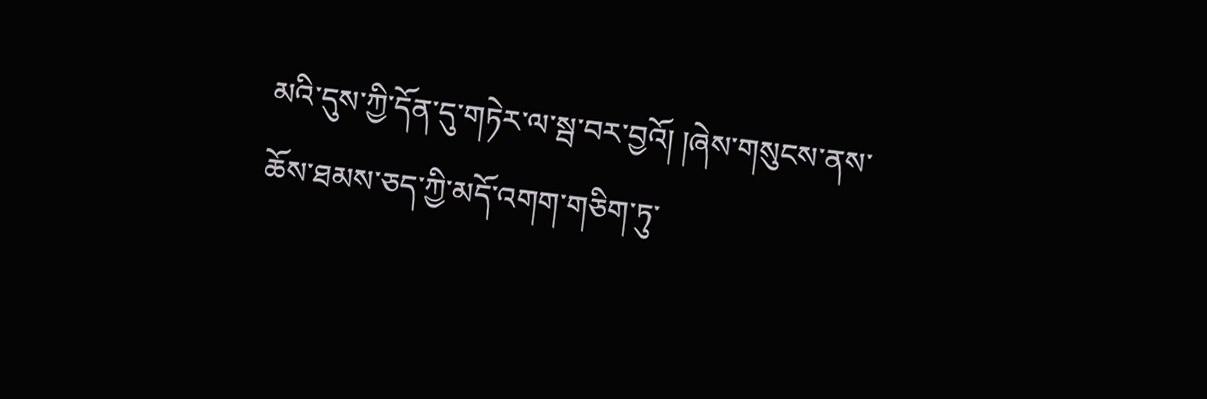མའི་དུས་ཀྱི་དོན་དུ་གཏེར་ལ་སྦ་བར་བྱའོ། །ཞེས་གསུངས་ནས་ཆོས་ཐམས་ཅད་ཀྱི་མདོ་འགག་གཅིག་ཏུ་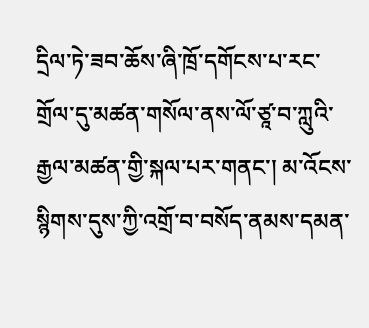དྲིལ་ཏེ་ཟབ་ཆོས་ཞི་ཁྲོ་དགོངས་པ་རང་གྲོལ་དུ་མཚན་གསོལ་ནས་ལོ་ཙཱ་བ་ཀླུའི་རྒྱལ་མཚན་གྱི་སྐལ་པར་གནང་། མ་འོངས་སྙིགས་དུས་ཀྱི་འགྲོ་བ་བསོད་ནམས་དམན་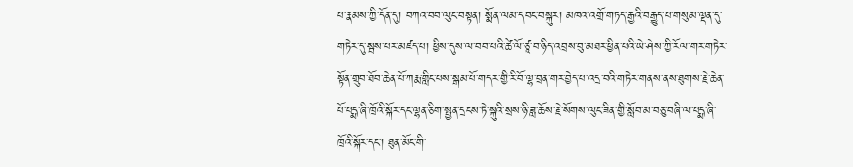པ་རྣམས་ཀྱི་དོན་དུ། བཀའ་བབ་ལུང་བསྟན། སྨོན་ལམ་དབང་བསྐུར། མཁའ་འགྲོ་གཏད་རྒྱའི་བརྒྱུད་པ་གསུམ་ལྡན་དུ་གཏེར་དུ་སྦས་པར་མཛད་པ། ཕྱིས་དུས་ལ་བབ་པའི་ཚེ་ལོ་ཙཱ་བ་ཉིད་འབྲས་བུ་མཐར་ཕྱིན་པའི་ཡེ་ཤེས་ཀྱི་རོལ་གར་གཏེར་སྟོན་གྲུབ་ཐོབ་ཆེན་པོ་ཀརྨ་གླིང་པས་སྒམ་པོ་གདར་གྱི་རི་བོ་ལྷ་བྲན་གར་བྱེད་པ་འདྲ་བའི་གཏེར་གནས་ནས་ཐུགས་རྗེ་ཆེན་པོ་པདྨ་ཞི་ཁྲོའི་སྐོར་དང་ལྷན་ཅིག་སྤྱན་དྲངས་ཏེ་སྐུའི་སྲས་ཉི་ཟླ་ཆོས་རྗེ་སོགས་ལུང་ཟིན་གྱི་སློབ་མ་བཅུ་བཞི་ལ་པདྨ་ཞི་ཁྲོའི་སྐོར་དང་། ཐུན་མོང་གི་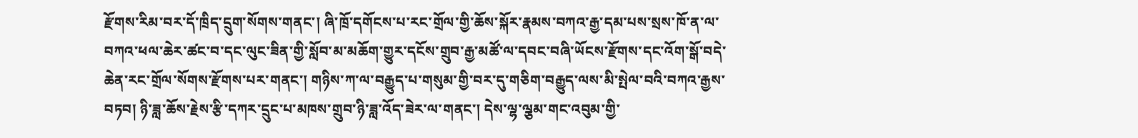རྫོགས་རིམ་བར་དོ་ཁྲིད་དྲུག་སོགས་གནང་། ཞི་ཁྲོ་དགོངས་པ་རང་གྲོལ་གྱི་ཆོས་སྐོར་རྣམས་བཀའ་རྒྱ་དམ་པས་སྲས་ཁོ་ན་ལ་བཀའ་ཕལ་ཆེར་ཚང་བ་དང་ལུང་ཟིན་གྱི་སློབ་མ་མཆོག་གྱུར་དངོས་གྲུབ་རྒྱ་མཚོ་ལ་དབང་བཞི་ཡོངས་རྫོགས་དང་འོག་སྒོ་བདེ་ཆེན་རང་གྲོལ་སོགས་རྫོགས་པར་གནང་། གཉིས་ཀ་ལ་བརྒྱུད་པ་གསུམ་གྱི་བར་དུ་གཅིག་བརྒྱུད་ལས་མི་སྤེལ་བའི་བཀའ་རྒྱས་བཏབ། ཉི་ཟླ་ཆོས་རྗེས་རྩི་དཀར་དྲུང་པ་མཁས་གྲུབ་ཉི་ཟླ་འོད་ཟེར་ལ་གནང་། དེས་ལྷ་ལྕམ་གང་འབུམ་གྱི་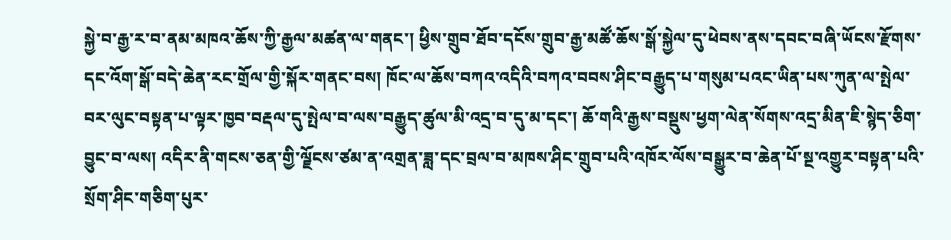སྐྱེ་བ་རྒྱ་ར་བ་ནམ་མཁའ་ཆོས་ཀྱི་རྒྱལ་མཚན་ལ་གནང་། ཕྱིས་གྲུབ་ཐོབ་དངོས་གྲུབ་རྒྱ་མཚོ་ཆོས་སྒོ་སྐྱེལ་དུ་ཕེབས་ནས་དབང་བཞི་ཡོངས་རྫོགས་དང་འོག་སྒོ་བདེ་ཆེན་རང་གྲོལ་གྱི་སྐོར་གནང་བས། ཁོང་ལ་ཆོས་བཀའ་འདིའི་བཀའ་བབས་ཤིང་བརྒྱུད་པ་གསུམ་པའང་ཡིན་པས་ཀུན་ལ་སྤེལ་བར་ལུང་བསྟན་པ་ལྟར་ཁྱབ་བརྡལ་དུ་སྤེལ་བ་ལས་བརྒྱུད་ཚུལ་མི་འདྲ་བ་དུ་མ་དང་། ཆོ་གའི་རྒྱས་བསྡུས་ཕྱག་ལེན་སོགས་འདྲ་མིན་ཇི་སྙེད་ཅིག་བྱུང་བ་ལས། འདིར་ནི་གངས་ཅན་གྱི་ལྗོངས་ཙམ་ན་འགྲན་ཟླ་དང་བྲལ་བ་མཁས་ཤིང་གྲུབ་པའི་འཁོར་ལོས་བསྒྱུར་བ་ཆེན་པོ་སྔ་འགྱུར་བསྟན་པའི་སྲོག་ཤིང་གཅིག་པུར་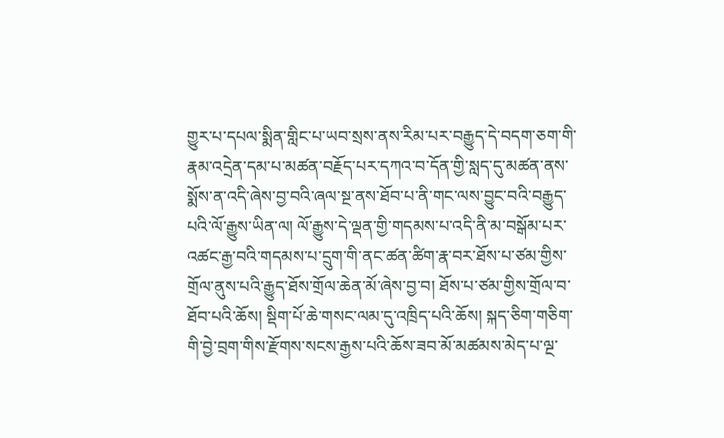གྱུར་པ་དཔལ་སྨིན་གླིང་པ་ཡབ་སྲས་ནས་རིམ་པར་བརྒྱུད་དེ་བདག་ཅག་གི་རྣམ་འདྲེན་དམ་པ་མཚན་བརྗོད་པར་དཀའ་བ་དོན་གྱི་སླད་དུ་མཚན་ནས་སྨོས་ན་འདི་ཞེས་བྱ་བའི་ཞལ་སྔ་ནས་ཐོབ་པ་ནི་གང་ལས་བྱུང་བའི་བརྒྱུད་པའི་ལོ་རྒྱུས་ཡིན་ལ། ལོ་རྒྱུས་དེ་ལྡན་གྱི་གདམས་པ་འདི་ནི་མ་བསྒོམ་པར་འཚང་རྒྱ་བའི་གདམས་པ་དྲུག་གི་ནང་ཚན་ཚིག་རྣ་བར་ཐོས་པ་ཙམ་གྱིས་གྲོལ་ནུས་པའི་རྒྱུད་ཐོས་གྲོལ་ཆེན་མོ་ཞེས་བྱ་བ། ཐོས་པ་ཙམ་གྱིས་གྲོལ་བ་ཐོབ་པའི་ཆོས། སྡིག་པོ་ཆེ་གསང་ལམ་དུ་འཁྲིད་པའི་ཆོས། སྐད་ཅིག་གཅིག་གི་བྱེ་བྲག་གིས་རྫོགས་སངས་རྒྱས་པའི་ཆོས་ཟབ་མོ་མཚམས་མེད་པ་ལྔ་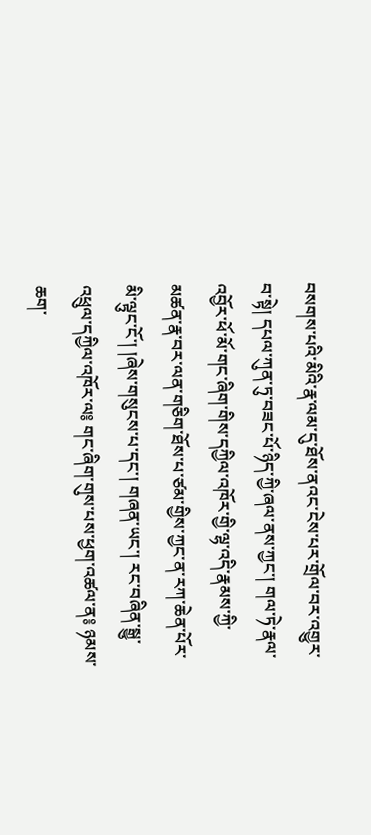བསགས་པའི་མིའི་རྣ་ལམ་དུ་ཐོས་ནའང་ངེས་པར་གྲོལ་བར་འགྱུར་བ་སྟེ། དཔལ་ཀུན་ཏུ་བཟང་པོ་ཉིད་ཀྱི་ཞལ་ནས་ཀྱང་། གལ་ཏེ་རྣལ་འབྱོར་ཕོ་མོ་གང་ཞིག་གིས་དཀྱིལ་འཁོར་གྱི་ལྷ་འདི་རྣམས་ཀྱི་མཚན་རྣ་བར་ལན་གཅིག་ཐོས་པ་ཙམ་གྱིས་ཀྱང་ན་རཀ་ཆེན་པོར་མི་ལྟུང་ངོ་། །ཞེས་གསུངས་པ་དང་། གཞན་ཡང་། རང་བཞིན་སྒྱུ་འཕྲུལ་དཀྱིལ་འཁོར་ལ༔ གང་ཞིག་གུས་པས་ཕྱག་འཚལ་ན༔ ཉམས་ཆག་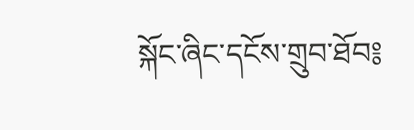སྐོང་ཞིང་དངོས་གྲུབ་ཐོབ༔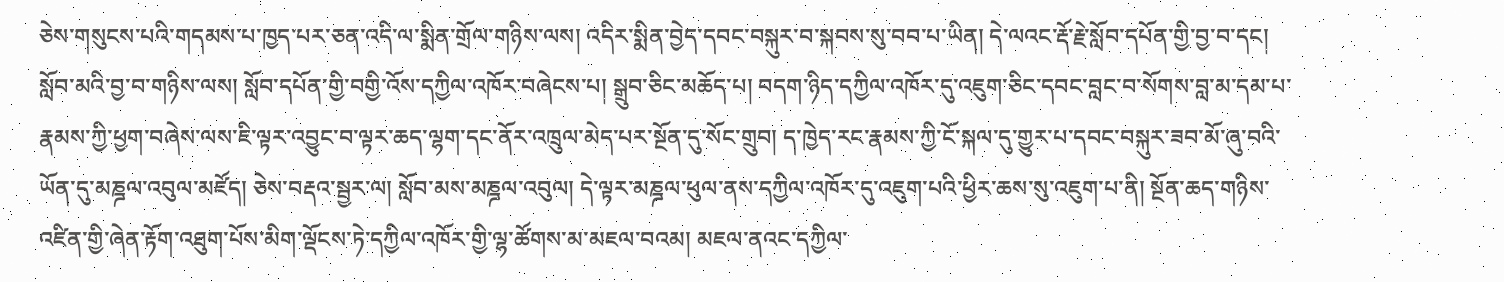ཅེས་གསུངས་པའི་གདམས་པ་ཁྱད་པར་ཅན་འདི་ལ་སྨིན་གྲོལ་གཉིས་ལས། འདིར་སྨིན་བྱེད་དབང་བསྐུར་བ་སྐབས་སུ་བབ་པ་ཡིན། དེ་ལའང་རྡོ་རྗེ་སློབ་དཔོན་གྱི་བྱ་བ་དང། སློབ་མའི་བྱ་བ་གཉིས་ལས། སློབ་དཔོན་གྱི་བགྱི་འོས་དཀྱིལ་འཁོར་བཞེངས་པ། སྒྲུབ་ཅིང་མཆོད་པ། བདག་ཉིད་དཀྱིལ་འཁོར་དུ་འཇུག་ཅིང་དབང་བླང་བ་སོགས་བླ་མ་དམ་པ་རྣམས་ཀྱི་ཕྱག་བཞེས་ལས་ཇི་ལྟར་འབྱུང་བ་ལྟར་ཆད་ལྷག་དང་ནོར་འཁྲུལ་མེད་པར་སྔོན་དུ་སོང་གྲུབ། ད་ཁྱེད་རང་རྣམས་ཀྱི་ངོ་སྐལ་དུ་གྱུར་པ་དབང་བསྐུར་ཟབ་མོ་ཞུ་བའི་ཡོན་དུ་མཎྜལ་འབུལ་མཛོད། ཅེས་བརྡའ་སྦྱར་ལ། སློབ་མས་མཎྜལ་འབུལ། དེ་ལྟར་མཎྜལ་ཕུལ་ནས་དཀྱིལ་འཁོར་དུ་འཇུག་པའི་ཕྱིར་ཆས་སུ་འཇུག་པ་ནི། སྔོན་ཆད་གཉིས་འཛིན་གྱི་ཞེན་རྟོག་འཐུག་པོས་མིག་ལྡོངས་ཏེ་དཀྱིལ་འཁོར་གྱི་ལྷ་ཚོགས་མ་མཇལ་བའམ། མཇལ་ནའང་དཀྱིལ་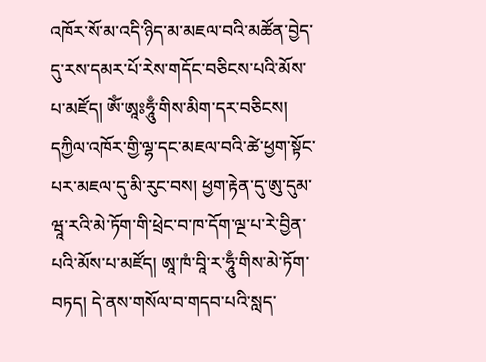འཁོར་སོ་མ་འདི་ཉིད་མ་མཇལ་བའི་མཚོན་བྱེད་དུ་རས་དམར་པོ་རེས་གདོང་བཅིངས་པའི་མོས་པ་མཛོད། ཨོཾ་ཨཱཿཧཱུྃ་གིས་མིག་དར་བཅིངས། དཀྱིལ་འཁོར་གྱི་ལྷ་དང་མཇལ་བའི་ཚེ་ཕྱག་སྟོང་པར་མཇལ་དུ་མི་རུང་བས། ཕྱག་རྟེན་དུ་ཨུ་དུམ་ཝཱ་རའི་མེ་ཏོག་གི་ཕྲེང་བ་ཁ་དོག་ལྔ་པ་རེ་བྱིན་པའི་མོས་པ་མཛོད། ཨཱ་ཁཾ་བཱི་ར་ཧཱུྃ་གིས་མེ་ཏོག་བཏད། དེ་ནས་གསོལ་བ་གདབ་པའི་སླད་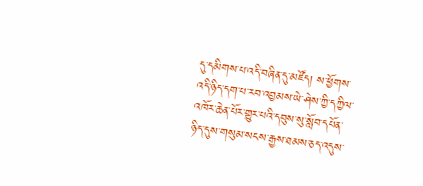དུ་དམིགས་པ་འདི་བཞིན་དུ་མཛོད། ས་ཕྱོགས་འདི་ཉིད་དག་པ་རབ་འབྱམས་ཡེ་ཤེས་ཀྱི་དཀྱིལ་འཁོར་ཆེན་པོར་གྱུར་པའི་དབུས་སུ་སློབ་དཔོན་ཉིད་དུས་གསུམ་སངས་རྒྱས་ཐམས་ཅད་འདུས་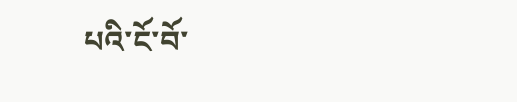པའི་ངོ་བོ་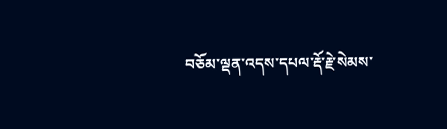བཅོམ་ལྡན་འདས་དཔལ་རྡོ་རྗེ་སེམས་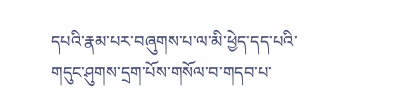དཔའི་རྣམ་པར་བཞུགས་པ་ལ་མི་ཕྱེད་དད་པའི་གདུང་ཤུགས་དྲག་པོས་གསོལ་བ་གདབ་པ་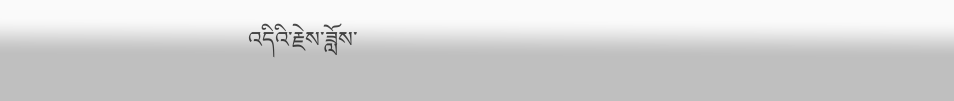འདིའི་རྗེས་ཟློས་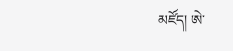མཛོད། ཨེ་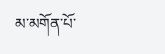མ་མགོན་པོ་